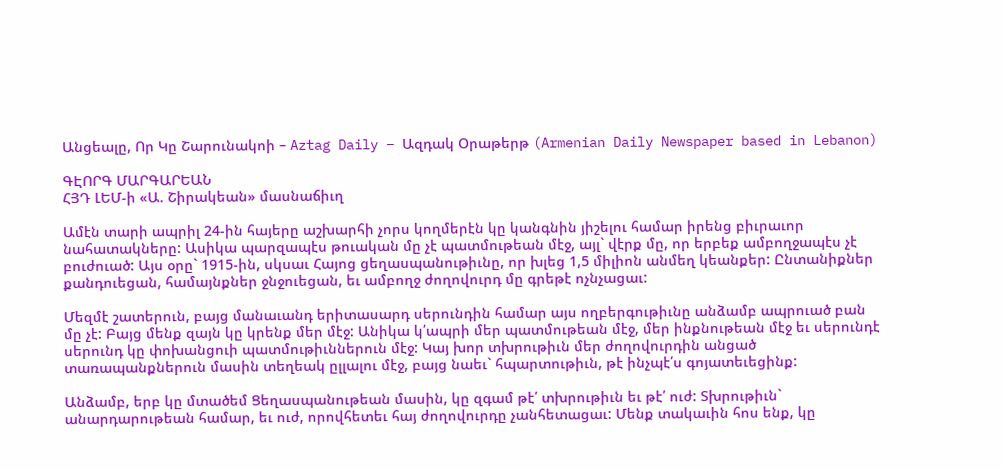Անցեալը, Որ Կը Շարունակոի – Aztag Daily – Ազդակ Օրաթերթ (Armenian Daily Newspaper based in Lebanon)

ԳԷՈՐԳ ՄԱՐԳԱՐԵԱՆ
ՀՅԴ ԼԵՄ-ի «Ա. Շիրակեան» մասնաճիւղ

Ամէն տարի ապրիլ 24-ին հայերը աշխարհի չորս կողմերէն կը կանգնին յիշելու համար իրենց բիւրաւոր նահատակները: Ասիկա պարզապէս թուական մը չէ պատմութեան մէջ, այլ` վէրք մը, որ երբեք ամբողջապէս չէ բուժուած: Այս օրը` 1915-ին, սկսաւ Հայոց ցեղասպանութիւնը, որ խլեց 1,5 միլիոն անմեղ կեանքեր: Ընտանիքներ քանդուեցան, համայնքներ ջնջուեցան, եւ ամբողջ ժողովուրդ մը գրեթէ ոչնչացաւ:

Մեզմէ շատերուն, բայց մանաւանդ երիտասարդ սերունդին համար այս ողբերգութիւնը անձամբ ապրուած բան մը չէ: Բայց մենք զայն կը կրենք մեր մէջ: Անիկա կ՛ապրի մեր պատմութեան մէջ, մեր ինքնութեան մէջ եւ սերունդէ սերունդ կը փոխանցուի պատմութիւններուն մէջ: Կայ խոր տխրութիւն մեր ժողովուրդին անցած տառապանքներուն մասին տեղեակ ըլլալու մէջ, բայց նաեւ` հպարտութիւն, թէ ինչպէ՛ս գոյատեւեցինք:

Անձամբ, երբ կը մտածեմ Ցեղասպանութեան մասին, կը զգամ թէ՛ տխրութիւն եւ թէ՛ ուժ: Տխրութիւն` անարդարութեան համար, եւ ուժ, որովհետեւ հայ ժողովուրդը չանհետացաւ: Մենք տակաւին հոս ենք, կը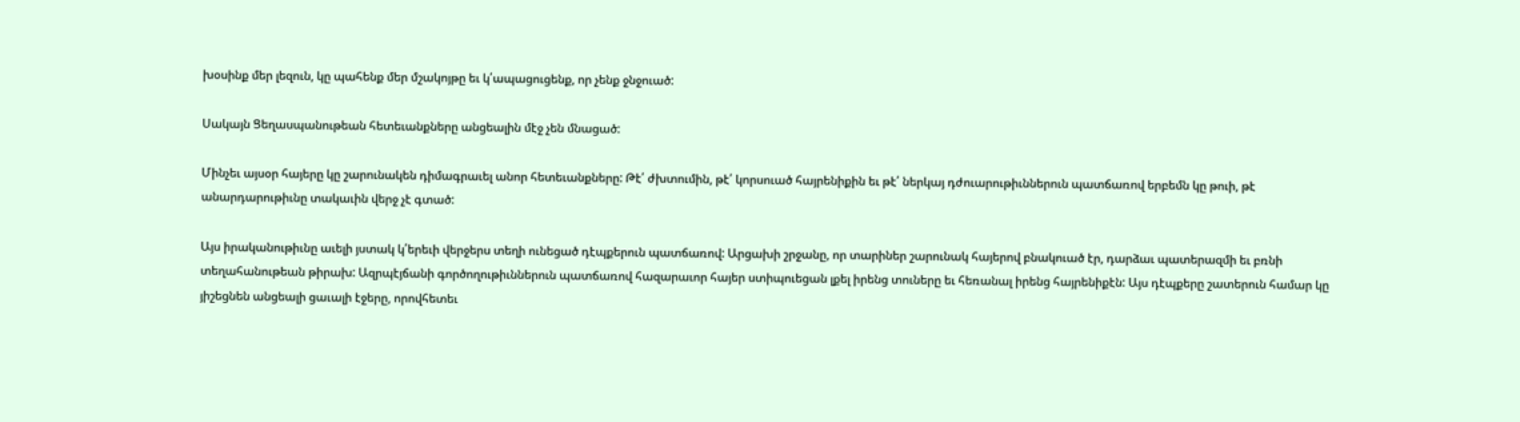խօսինք մեր լեզուն, կը պահենք մեր մշակոյթը եւ կ՛ապացուցենք, որ չենք ջնջուած:

Սակայն Ցեղասպանութեան հետեւանքները անցեալին մէջ չեն մնացած:

Մինչեւ այսօր հայերը կը շարունակեն դիմագրաւել անոր հետեւանքները: Թէ՛ ժխտումին, թէ՛ կորսուած հայրենիքին եւ թէ՛ ներկայ դժուարութիւններուն պատճառով երբեմն կը թուի, թէ անարդարութիւնը տակաւին վերջ չէ գտած:

Այս իրականութիւնը աւելի յստակ կ՛երեւի վերջերս տեղի ունեցած դէպքերուն պատճառով: Արցախի շրջանը, որ տարիներ շարունակ հայերով բնակուած էր, դարձաւ պատերազմի եւ բռնի տեղահանութեան թիրախ: Ազրպէյճանի գործողութիւններուն պատճառով հազարաւոր հայեր ստիպուեցան լքել իրենց տուները եւ հեռանալ իրենց հայրենիքէն: Այս դէպքերը շատերուն համար կը յիշեցնեն անցեալի ցաւալի էջերը, որովհետեւ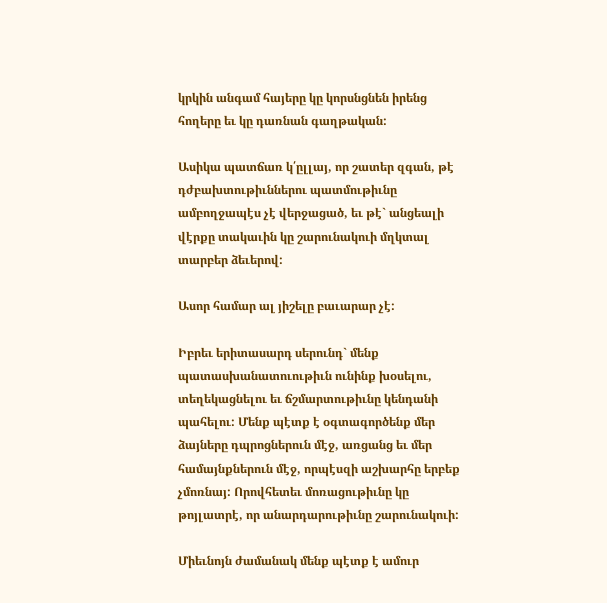կրկին անգամ հայերը կը կորսնցնեն իրենց հողերը եւ կը դառնան գաղթական:

Ասիկա պատճառ կ՛ըլլայ, որ շատեր զգան, թէ դժբախտութիւններու պատմութիւնը ամբողջապէս չէ վերջացած, եւ թէ` անցեալի վէրքը տակաւին կը շարունակուի մղկտալ տարբեր ձեւերով:

Ասոր համար ալ յիշելը բաւարար չէ:

Իբրեւ երիտասարդ սերունդ` մենք պատասխանատուութիւն ունինք խօսելու, տեղեկացնելու եւ ճշմարտութիւնը կենդանի պահելու: Մենք պէտք է օգտագործենք մեր ձայները դպրոցներուն մէջ, առցանց եւ մեր համայնքներուն մէջ, որպէսզի աշխարհը երբեք չմոռնայ: Որովհետեւ մոռացութիւնը կը թոյլատրէ, որ անարդարութիւնը շարունակուի:

Միեւնոյն ժամանակ մենք պէտք է ամուր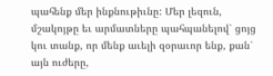պահենք մեր ինքնութիւնը: Մեր լեզուն, մշակոյթը եւ արմատները պահպանելով` ցոյց կու տանք, որ մենք աւելի զօրաւոր ենք, քան` այն ուժերը,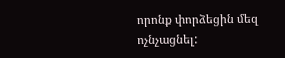որոնք փորձեցին մեզ ոչնչացնել: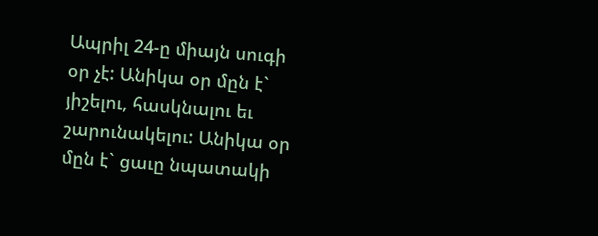Ապրիլ 24-ը միայն սուգի օր չէ: Անիկա օր մըն է` յիշելու, հասկնալու եւ շարունակելու: Անիկա օր մըն է` ցաւը նպատակի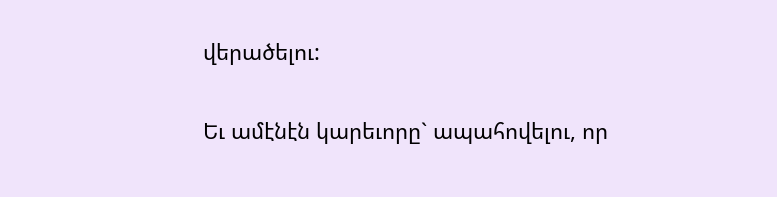վերածելու:

Եւ ամէնէն կարեւորը` ապահովելու, որ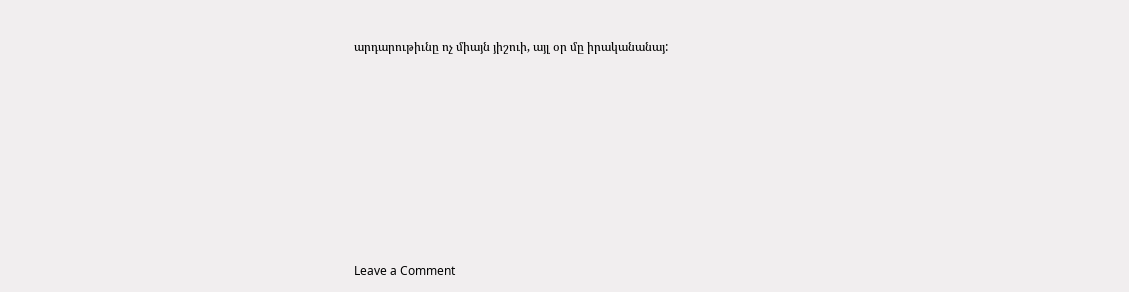արդարութիւնը ոչ միայն յիշուի, այլ օր մը իրականանայ:









Leave a Comment